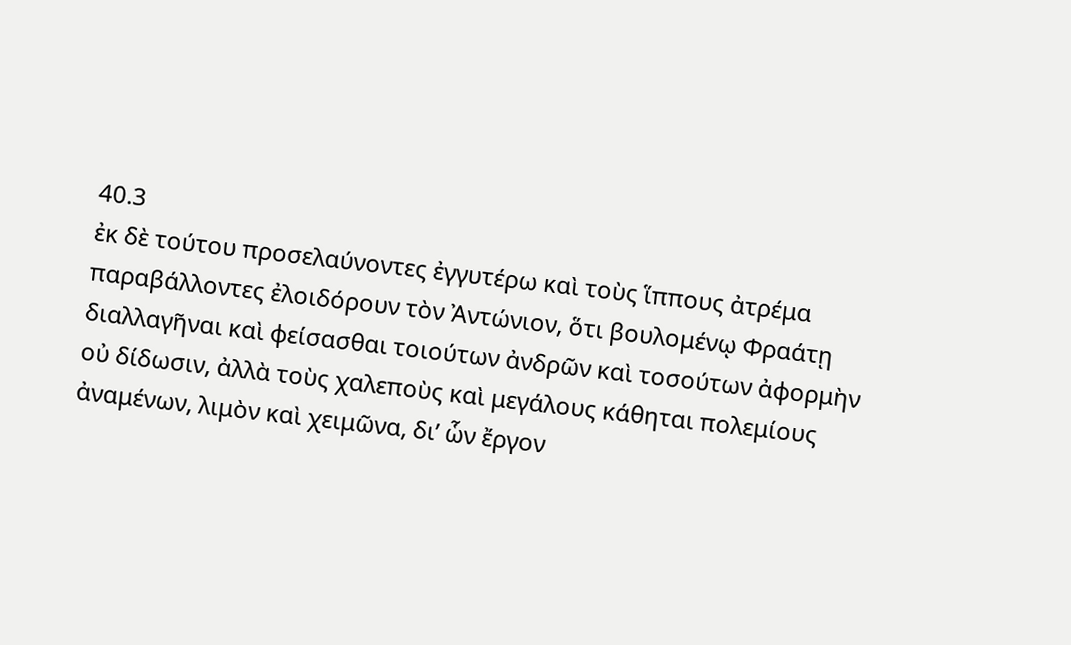40.3
ἐκ δὲ τούτου προσελαύνοντες ἐγγυτέρω καὶ τοὺς ἵππους ἀτρέμα παραβάλλοντες ἐλοιδόρουν τὸν Ἀντώνιον, ὅτι βουλομένῳ Φραάτῃ διαλλαγῆναι καὶ φείσασθαι τοιούτων ἀνδρῶν καὶ τοσούτων ἀφορμὴν οὐ δίδωσιν, ἀλλὰ τοὺς χαλεποὺς καὶ μεγάλους κάθηται πολεμίους ἀναμένων, λιμὸν καὶ χειμῶνα, δι’ ὧν ἔργον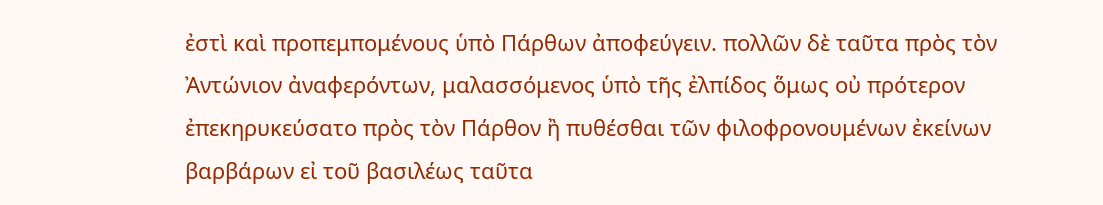ἐστὶ καὶ προπεμπομένους ὑπὸ Πάρθων ἀποφεύγειν. πολλῶν δὲ ταῦτα πρὸς τὸν Ἀντώνιον ἀναφερόντων, μαλασσόμενος ὑπὸ τῆς ἐλπίδος ὅμως οὐ πρότερον ἐπεκηρυκεύσατο πρὸς τὸν Πάρθον ἢ πυθέσθαι τῶν φιλοφρονουμένων ἐκείνων βαρβάρων εἰ τοῦ βασιλέως ταῦτα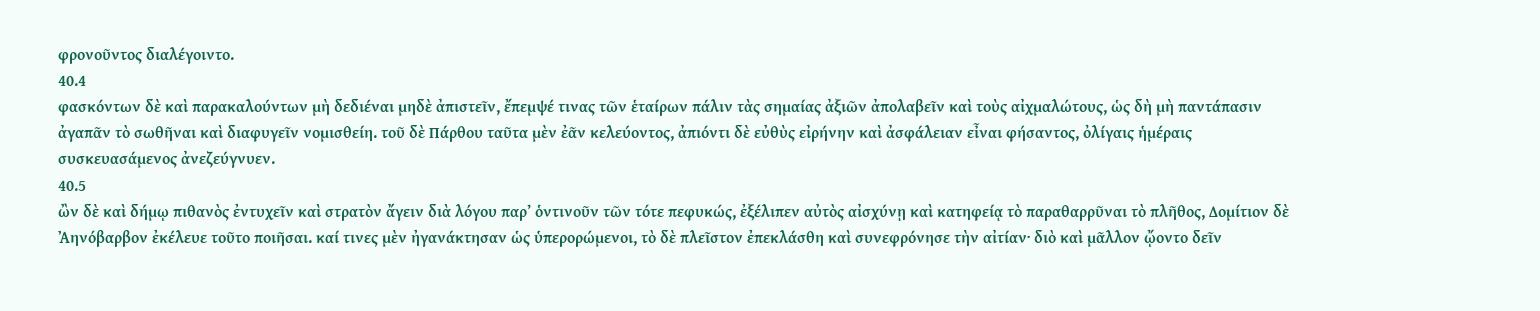φρονοῦντος διαλέγοιντο.
40.4
φασκόντων δὲ καὶ παρακαλούντων μὴ δεδιέναι μηδὲ ἀπιστεῖν, ἔπεμψέ τινας τῶν ἑταίρων πάλιν τὰς σημαίας ἀξιῶν ἀπολαβεῖν καὶ τοὺς αἰχμαλώτους, ὡς δὴ μὴ παντάπασιν ἀγαπᾶν τὸ σωθῆναι καὶ διαφυγεῖν νομισθείη. τοῦ δὲ Πάρθου ταῦτα μὲν ἐᾶν κελεύοντος, ἀπιόντι δὲ εὐθὺς εἰρήνην καὶ ἀσφάλειαν εἶναι φήσαντος, ὀλίγαις ἡμέραις συσκευασάμενος ἀνεζεύγνυεν.
40.5
ὢν δὲ καὶ δήμῳ πιθανὸς ἐντυχεῖν καὶ στρατὸν ἄγειν διὰ λόγου παρʼ ὁντινοῦν τῶν τότε πεφυκώς, ἐξέλιπεν αὐτὸς αἰσχύνῃ καὶ κατηφείᾳ τὸ παραθαρρῦναι τὸ πλῆθος, Δομίτιον δὲ Ἀηνόβαρβον ἐκέλευε τοῦτο ποιῆσαι. καί τινες μὲν ἠγανάκτησαν ὡς ὑπερορώμενοι, τὸ δὲ πλεῖστον ἐπεκλάσθη καὶ συνεφρόνησε τὴν αἰτίαν· διὸ καὶ μᾶλλον ᾤοντο δεῖν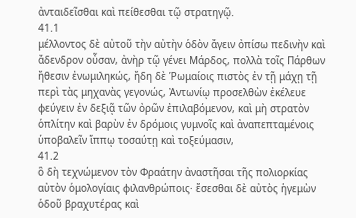ἀνταιδεῖσθαι καὶ πείθεσθαι τῷ στρατηγῷ.
41.1
μέλλοντος δὲ αὐτοῦ τὴν αὐτὴν ὁδὸν ἄγειν ὀπίσω πεδινὴν καὶ ἄδενδρον οὖσαν, ἀνὴρ τῷ γένει Μάρδος, πολλὰ τοῖς Πάρθων ἤθεσιν ἐνωμιληκώς, ἤδη δὲ Ῥωμαίοις πιστὸς ἐν τῇ μάχῃ τῇ περὶ τὰς μηχανὰς γεγονώς, Ἀντωνίῳ προσελθὼν ἐκέλευε φεύγειν ἐν δεξιᾷ τῶν ὀρῶν ἐπιλαβόμενον, καὶ μὴ στρατὸν ὁπλίτην καὶ βαρὺν ἐν δρόμοις γυμνοῖς καὶ ἀναπεπταμένοις ὑποβαλεῖν ἵππῳ τοσαύτῃ καὶ τοξεύμασιν,
41.2
ὃ δὴ τεχνώμενον τὸν Φραάτην ἀναστῆσαι τῆς πολιορκίας αὐτὸν ὁμολογίαις φιλανθρώποις· ἔσεσθαι δὲ αὐτὸς ἡγεμὼν ὁδοῦ βραχυτέρας καὶ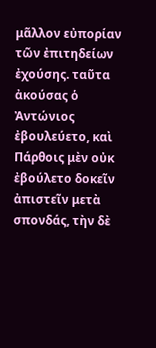μᾶλλον εὐπορίαν τῶν ἐπιτηδείων ἐχούσης. ταῦτα ἀκούσας ὁ Ἀντώνιος ἐβουλεύετο, καὶ Πάρθοις μὲν οὐκ ἐβούλετο δοκεῖν ἀπιστεῖν μετὰ σπονδάς, τὴν δὲ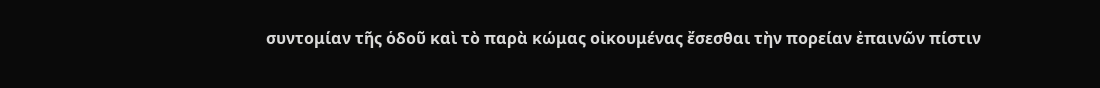συντομίαν τῆς ὁδοῦ καὶ τὸ παρὰ κώμας οἰκουμένας ἔσεσθαι τὴν πορείαν ἐπαινῶν πίστιν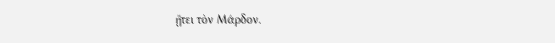ᾔτει τὸν Μάρδον.